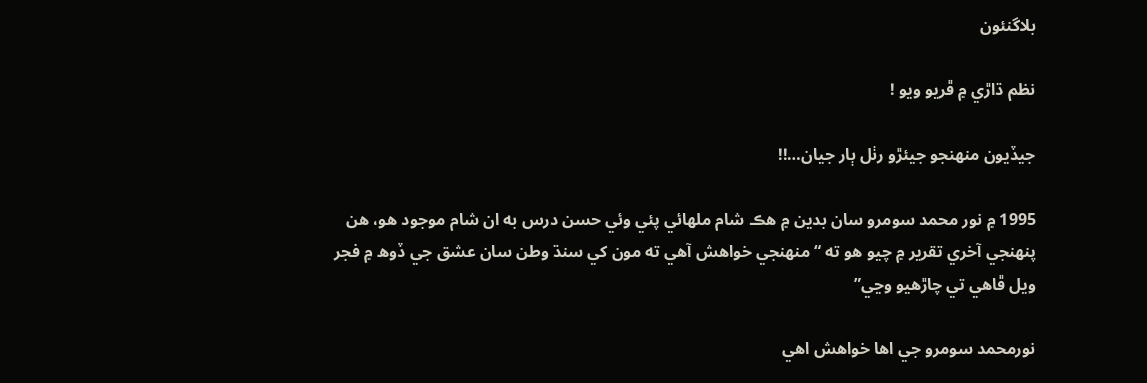بلاگنئون

نظم ڌاڙي ۾ ڦريو ويو !

جيڏيون منھنجو جيئڙو رٺل ٻار جيان…!!

1995 ۾ نور محمد سومرو سان بدين ۾ ھڪ شام ملھائي پئي وئي حسن درس به ان شام موجود ھو، ھن پنهنجي آخري تقرير ۾ چيو ھو ته “منهنجي خواهش آهي ته مون کي سنڌ وطن سان عشق جي ڏوھ ۾ فجر ويل ڦاھي تي چاڙهيو وڃي”

نورمحمد سومرو جي اھا خواھش اھي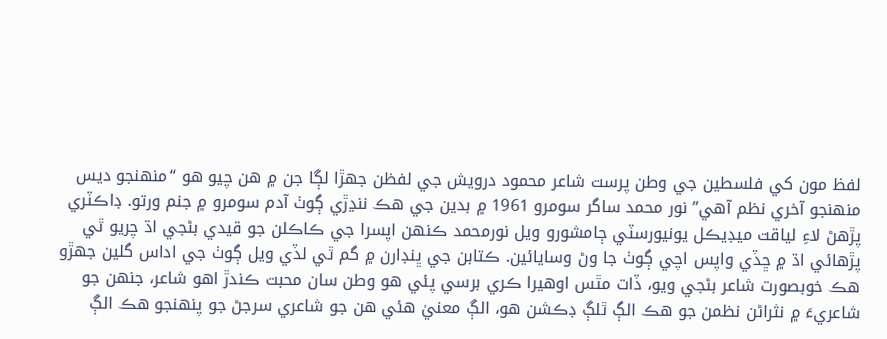لفظ مون کي فلسطين جي وطن پرست شاعر محمود درويش جي لفظن جھڙا لڳا جن ۾ ھن چيو ھو “منهنجو ديس منهنجو آخري نظم آهي” نور محمد ساگر سومرو 1961 ۾ بدين جي ھڪ ننڍڙي ڳوٺ آدم سومرو ۾ جنم ورتو. ڊاڪٽري پڙهڻ لاءِ لياقت ميڊيڪل يونيورسٽي ڄامشورو ويل نورمحمد ڪنهن اپسرا جي ڪاڪلن جو قيدي بڻجي اڌ چريو ٿي پڙھائي اڌ ۾ ڇڏي واپس اچي ڳوٺ جا وڻ وسايائين. ڪتابن جي ڀنڊارن ۾ گم ٿي لڏي ويل ڳوٺ جي اداس گلين جھڙو ھڪ خوبصورت شاعر بڻجي ويو، ڏات مٿس اوھيرا ڪري برسي پئي ھو وطن سان محبت ڪندڙ اھو شاعر، جنهن جو شاعريءَ ۾ نثراڻن نظمن جو ھڪ الڳ ٿلڳ ڊڪشن ھو، الڳ معنيٰ هئي ھن جو شاعري سرجڻ جو پنهنجو ھڪ الڳ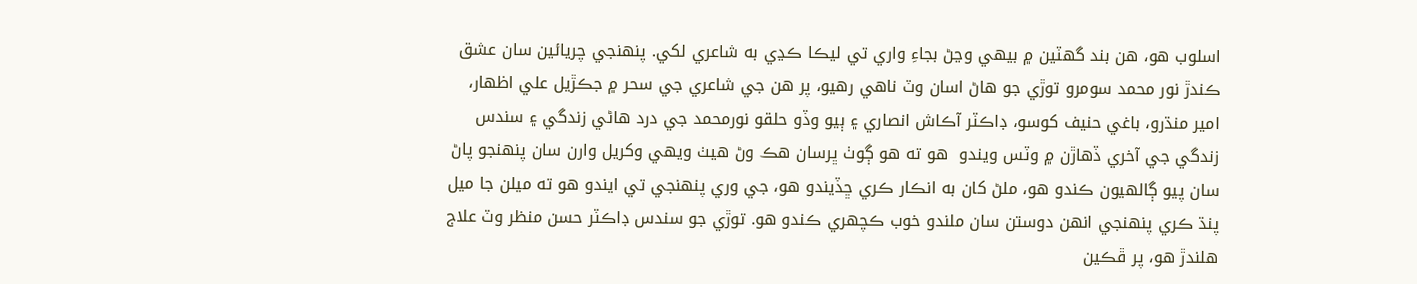اسلوب ھو، ھن بند گھٽين ۾ بيھي وڃڻ بجاءِ واري تي ليڪا ڪڍي به شاعري لکي. پنهنجي چريائين سان عشق ڪندڙ نور محمد سومرو توڙي جو ھاڻ اسان وٽ ناھي رھيو، پر ھن جي شاعري جي سحر ۾ جڪڙيل علي اظھار، امير منڌرو، باغي حنيف کوسو، ڊاڪٽر آڪاش انصاري ۽ ٻيو وڏو حلقو نورمحمد جي درد ھاڻي زندگي ۽ سندس زندگي جي آخري ڏھاڙن ۾ وٽس ويندو  ھو ته ھو ڳوٺ ڀرسان ھڪ وڻ ھيٺ ويھي وکريل وارن سان پنھنجو پاڻ سان پيو ڳالھيون ڪندو ھو، ملڻ کان به انڪار ڪري ڇڏيندو ھو، جي وري پنهنجي تي ايندو ھو ته ميلن جا ميل پنڌ ڪري پنهنجي انهن دوستن سان ملندو خوب ڪچھري ڪندو ھو. توڙي جو سندس ڊاڪٽر حسن منظر وٽ علاج ھلندڙ ھو، پر ڦڪين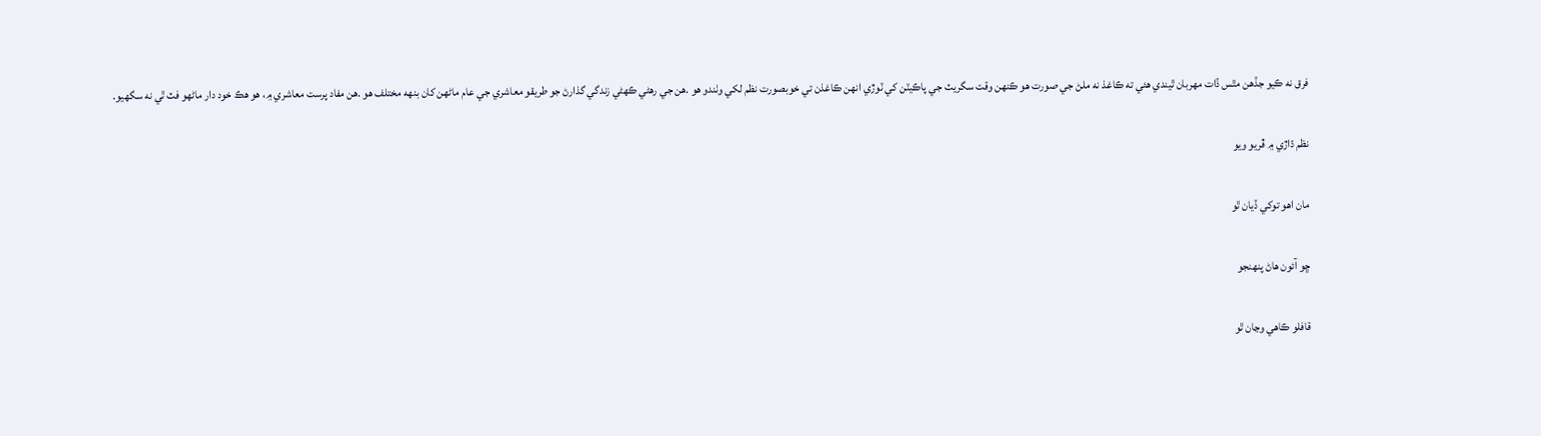فرق نه ڪيو جڏهن مٿس ڏات مھربان ٿيندي هئي ته ڪاغذ نه ملڻ جي صورت ھو ڪنهن وقت سگريٽ جي پاڪيٽن کي ٽوڙي انهن ڪاغذن تي خوبصورت نظم لکي وٺندو ھو .ھن جي رھڻي ڪھڻي زندگي گذارڻ جو طريقو معاشري جي عام ماڻهن کان بنھه مختلف ھو .ھن مفاد پرست معاشري ۾، ھو ھڪ خود دار ماڻھو فٽ ٿي نه سگھيو.

نظم ڌاڙي ۾ ڦريو ويو

مان اھو توکي ڏيان ٿو

ڇو آئون ھاڻ پنهنجو

قافلو ڪاھي وڃان ٿو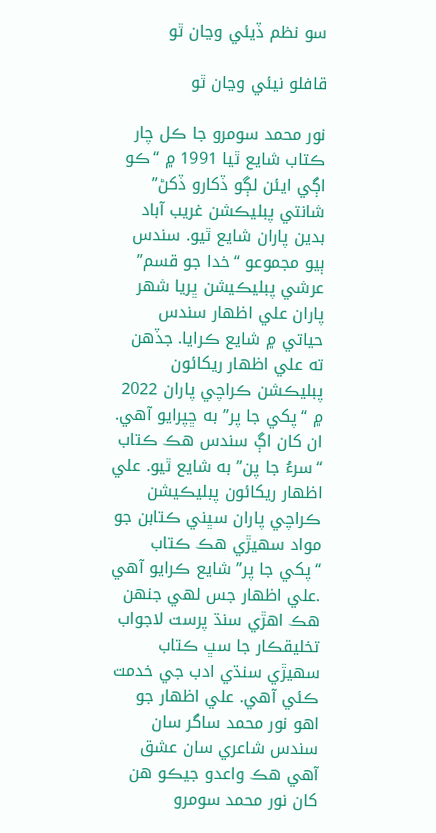سو نظم ڏيئي وڃان ٿو

قافلو نيئي وڃان ٿو

نور محمد سومرو جا ڪل چار ڪتاب شايع ٿيا 1991 ۾ “ڪو اڳي ايئن لڳو ڏکارو ڏکڻ” شانتي پبليڪشن غريب آباد بدين پاران شايع ٿيو. سندس ٻيو مجموعو “خدا جو قسم” عرشي پبليڪيشن ڀريا شھر پاران علي اظھار سندس حياتي ۾ شايع ڪرايا. جڏهن ته علي اظھار ريکائون پبليڪشن ڪراچي پاران 2022 ۾ “پکي جا پر” به ڇپرايو آهي. ان کان اڳ سندس ھڪ ڪتاب “سرءُ جا پن” به شايع ٿيو. علي اظھار ريکائون پبليڪيشن ڪراچي پاران سڀني ڪتابن جو مواد سھيڙي ھڪ ڪتاب “پکي جا پر” شايع ڪرايو آهي .علي اظھار جس لھي جنهن ھڪ اھڙي سنڌ پرست لاجواب تخليقڪار جا سڀ ڪتاب سھيڙي سنڌي ادب جي خدمت ڪئي آهي. علي اظھار جو اھو نور محمد ساگر سان سندس شاعري سان عشق آهي ھڪ واعدو جيڪو ھن کان نور محمد سومرو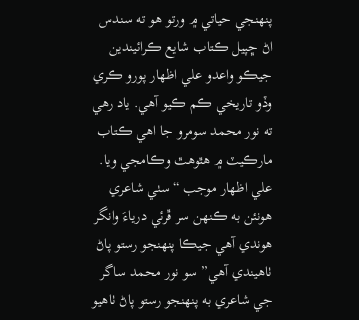پنهنجي حياتي ۾ ورتو ھو ته سندس اڻ ڇپيل ڪتاب شايع ڪرائيندين جيڪو واعدو علي اظھار پورو ڪري وڏو تاريخي ڪم ڪيو آهي. ياد رھي ته نور محمد سومرو جا اھي ڪتاب مارڪيٽ ۾ ھٿوھٿ وڪامجي ويا. علي اظھار موجب “سٺي شاعري ھونئن به ڪنهن سر ڦرئي درياءَ وانگر ھوندي آهي جيڪا پنهنجو رستو پاڻ ٺاھيندي آهي” سو نور محمد ساگر جي شاعري به پنهنجو رستو پاڻ ٺاھيو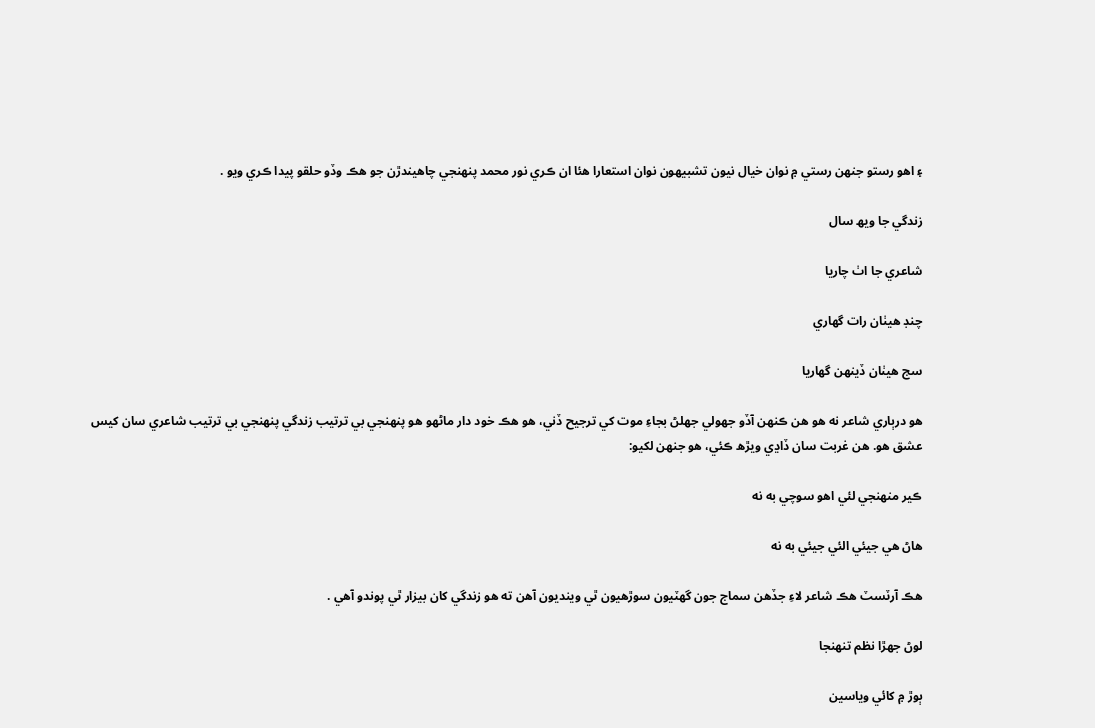۽ اھو رستو جنهن رستي ۾ نوان خيال نيون تشبيھون نوان استعارا هئا ان ڪري نور محمد پنهنجي چاھيندڙن جو ھڪ وڏو حلقو پيدا ڪري ويو .

زندگي جا ويھ سال

شاعري جا اٺ چاريا

چنڊ ھيٺان رات گھاري

سج ھيٺان ڏينهن گھاريا

ھو درٻاري شاعر نه ھو ھن ڪنهن آڏو جھولي جھلڻ بجاءِ موت کي ترجيح ڏني، ھو ھڪ خود دار ماڻهو ھو پنهنجي بي ترتيب زندگي پنهنجي بي ترتيب شاعري سان کيس عشق ھو. ھن غربت سان ڏاڍي ويڙھ ڪئي، ھو جنهن لکيو:

ڪير منهنجي لئي اھو سوچي به نه

ھاڻ ھي جيئي الئي جيئي به نه

ھڪ آرٽسٽ ھڪ شاعر لاءِ جڏهن سماج جون گھٽيون سوڙھيون ٿي وينديون آهن ته ھو زندگي کان بيزار ٿي پوندو آهي .

لوڻ جھڙا نظم تنهنجا

ٻوڙ ۾ کائي وياسين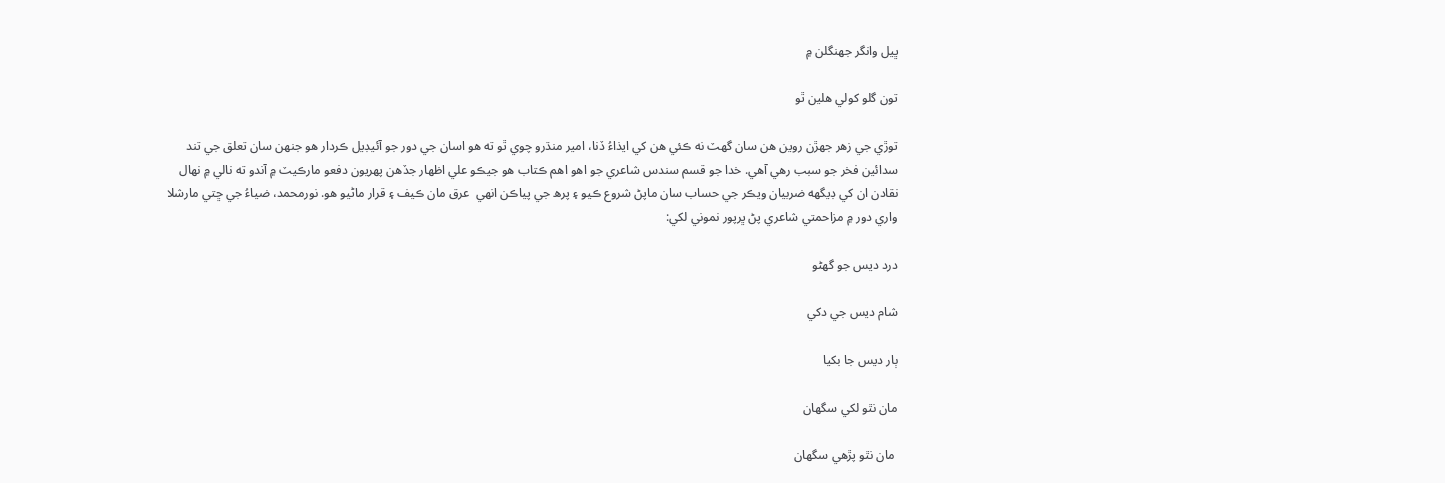ڀيل وانگر جھنگلن ۾

تون گلو کولي ھلين ٿو

توڙي جي زھر جھڙن روين ھن سان گھٽ نه ڪئي ھن کي ايذاءُ ڏنا، امير منڌرو چوي ٿو ته ھو اسان جي دور جو آئيڊيل ڪردار ھو جنهن سان تعلق جي تند سدائين فخر جو سبب رھي آهي. خدا جو قسم سندس شاعري جو اھو اھم ڪتاب ھو جيڪو علي اظھار جڏهن پھريون دفعو مارڪيٽ ۾ آندو ته نالي ۾ نھال نقادن ان کي ڊيگهه ضربيان ويڪر جي حساب سان ماپڻ شروع ڪيو ۽ پرھ جي پياڪن انھي  عرق مان ڪيف ۽ قرار ماڻيو ھو. نورمحمد، ضياءُ جي ڇتي مارشلا واري دور ۾ مزاحمتي شاعري پڻ ڀرپور نموني لکي:

درد ديس جو گھڻو

شام ديس جي دکي

ٻار ديس جا بکيا

مان نٿو لکي سگھان

 مان نٿو پڙهي سگھان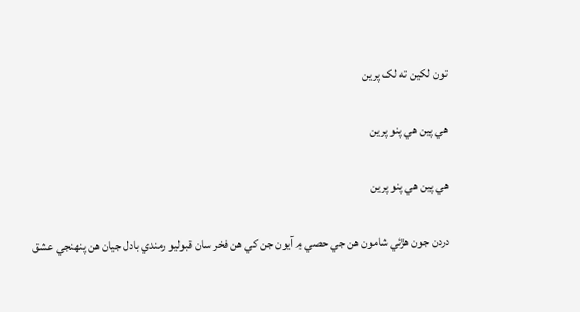تون لکين ته لک پرين

ھي پين ھي پنو پرين

ھي پين ھي پنو پرين

دردن جون هڙئي شامون ھن جي حصي ۾ آيون جن کي ھن فخر سان قبوليو رمندي بادل جيان ھن پنهنجي عشق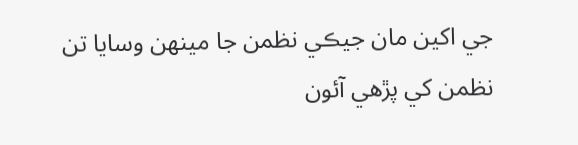جي اکين مان جيڪي نظمن جا مينهن وسايا تن نظمن کي پڙھي آئون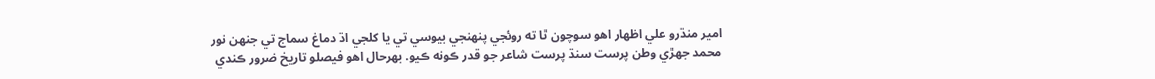امير منڌرو علي اظھار اھو سوچون ٿا ته روئجي پنهنجي بيوسي تي يا کلجي اڌ دماغ سماج تي جنهن نور محمد جھڙي وطن پرست سنڌ پرست شاعر جو قدر ڪونه ڪيو. بھرحال اھو فيصلو تاريخ ضرور ڪندي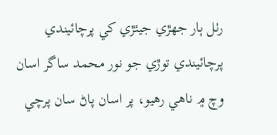رٺل ٻار جھڙي جيئڙي کي پرچائيندي پرچائيندي توڙي جو نور محمد ساگر اسان وچ ۾ ناھي رھيو، پر اسان پاڻ سان پرچي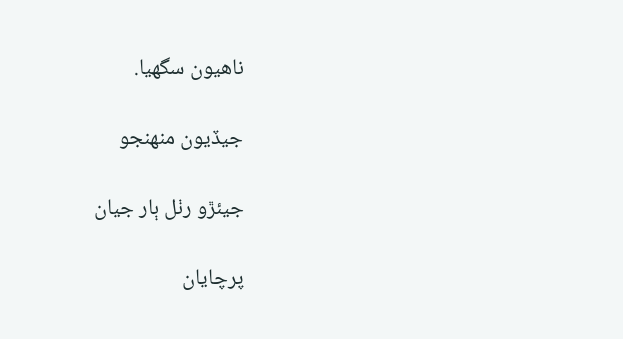ناھيون سگھيا.

جيڏيون منهنجو

جيئڙو رٺل ٻار جيان

پرچايان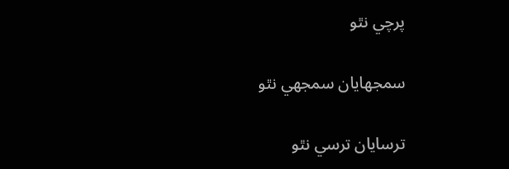پرچي نٿو

سمجھايان سمجھي نٿو

ترسايان ترسي نٿو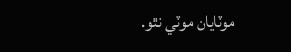موٽايان موٽي نٿو.